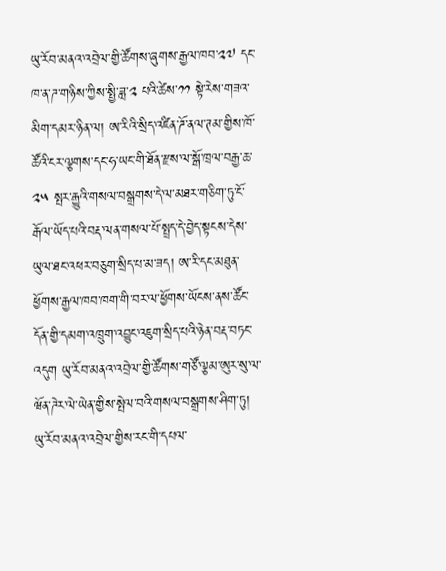ཡུ་རོབ་མནའ་འབྲེལ་གྱི་ཚོགས་ཞུགས་རྒྱལ་ཁབ་༢༧ དང་ཁ་ན་ཌ་གཉིས་ཀྱིས་སྤྱི་ཟླ་༢ པའི་ཚེས་༡༡ སྟེ་རེས་གཟའ་མིག་དམར་ཉིན་ལ། ཨ་རིའི་སྲིད་འཛིན་ཌོ་ནལ་ཊམ་གྱིས་ཁོ་ཚོའི་ངར་ལྕགས་དང་ཧ་ཡང་གི་ཐོན་རྫས་ལ་སྒོ་ཁྲལ་བརྒྱ་ཆ་༢༥ སྤར་རྒྱུའི་གསལ་བསྒྲགས་དེ་ལ་མཐར་གཅིག་ཏུ་ངོ་རྒོལ་ཡོད་པའི་བརྡ་ལན་གསལ་པོ་སྤྲད་དེ་བྱེད་སྟངས་དེས་ཡུལ་ཐང་འཕར་བཅུག་སྲིད་པ་མ་ཟད། ཨ་རི་དང་མཐུན་ཕྱོགས་རྒྱལ་ཁབ་ཁག་གི་བར་ལ་ཕྱོགས་ཡོངས་ནས་ཚོང་དོན་གྱི་དམག་འཁྲུག་འབྱུང་འཇུག་སྲིད་པའི་ཉེན་བརྡ་བཏང་འདུག ཡུ་རོབ་མནའ་འབྲེལ་གྱི་ཚོགས་གཙོ་ལྕམ་ཨུར་སུ་ལ་ཝོན་ཌེར་ལེ་ཡེན་གྱིས་སྤེལ་བའི་གསལ་བསྒྲགས་ཤིག་ཏུ། ཡུ་རོབ་མནའ་འབྲེལ་གྱིས་རང་གི་དཔལ་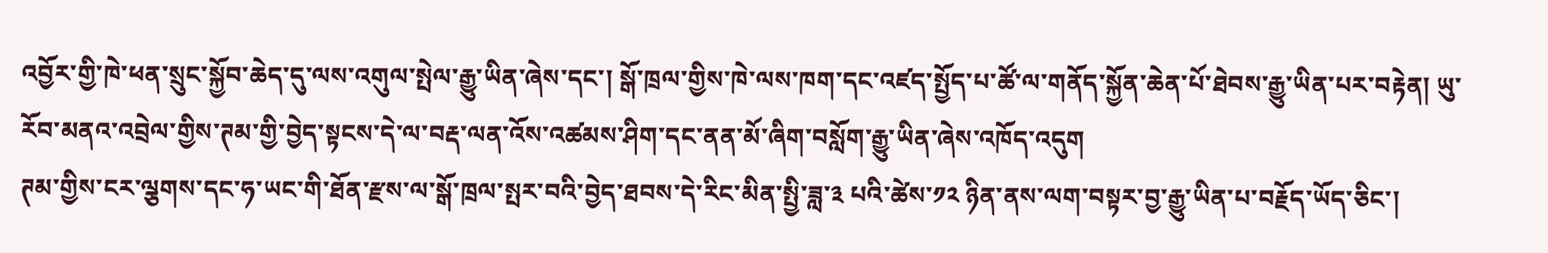འབྱོར་གྱི་ཁེ་ཕན་སྲུང་སྐྱོབ་ཆེད་དུ་ལས་འགུལ་སྤེལ་རྒྱུ་ཡིན་ཞེས་དང་། སྒོ་ཁྲལ་གྱིས་ཁེ་ལས་ཁག་དང་འཛད་སྤྱོད་པ་ཚོ་ལ་གནོད་སྐྱོན་ཆེན་པོ་ཐེབས་རྒྱུ་ཡིན་པར་བརྟེན། ཡུ་རོབ་མནའ་འབྲེལ་གྱིས་ཊམ་གྱི་བྱེད་སྟངས་དེ་ལ་བརྡ་ལན་འོས་འཚམས་ཤིག་དང་ནན་མོ་ཞིག་བསློག་རྒྱུ་ཡིན་ཞེས་འཁོད་འདུག
ཊམ་གྱིས་ངར་ལྕགས་དང་ཧ་ཡང་གི་ཐོན་རྫས་ལ་སྒོ་ཁྲལ་སྤར་བའི་བྱེད་ཐབས་དེ་རིང་མིན་སྤྱི་ཟླ་༣ པའི་ཚེས་༡༢ ཉིན་ནས་ལག་བསྟར་བྱ་རྒྱུ་ཡིན་པ་བརྗོད་ཡོད་ཅིང་།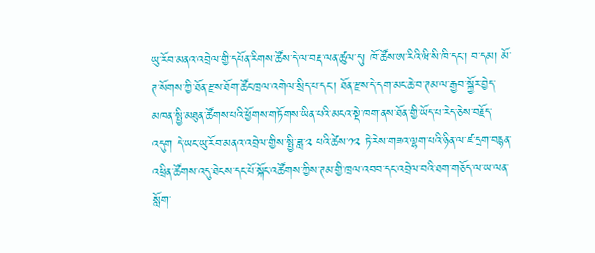ཡུ་རོབ་མནའ་འབྲེལ་གྱི་དཔོན་རིགས་ཚོས་དེ་ལ་བརྡ་ལན་ཚུལ་དུ། ཁོ་ཚོས་ཨ་རིའི་ཝི་སི་ཁི་དང་། བ་དམ། མོ་ཊ་སོགས་ཀྱི་ཐོན་རྫས་ཐོག་ཚོང་ཁྲལ་འགེལ་སྲིད་པ་དང་། ཐོན་རྫས་དེ་དག་མང་ཆེ་བ་ཊམ་ལ་རྒྱབ་སྐྱོར་བྱེད་མཁན་སྤྱི་མཐུན་ཚོགས་པའི་ཕྱོགས་གཏོགས་ཡིན་པའི་མངའ་སྡེ་ཁག་ནས་ཐོན་གྱི་ཡོད་པ་རེད་ཅེས་བརྗོད་འདུག དེ་ཡང་ཡུ་རོབ་མནའ་འབྲེལ་གྱིས་སྤྱི་ཟླ་༢ པའི་ཚེས་༡༢ ཏེ་རེས་གཟའ་ལྷག་པའི་ཉིན་ལ་ཛ་དྲག་བརྙན་འཕྲིན་ཚོགས་འདུ་ཐེངས་དང་པོ་སྐོང་འཚོགས་ཀྱིས་ཊམ་གྱི་ཁྲལ་འབབ་དང་འབྲེལ་བའི་ཐག་གཅོད་ལ་ཡ་ལན་སློག་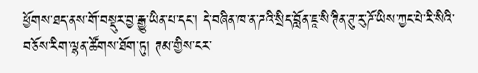ཕྱོགས་ཐད་ནས་གོ་བསྡུར་བྱ་རྒྱུ་ཡིན་པ་དང་། དེ་བཞིན་ཁ་ན་ཌའི་སྲིད་བློན་ཇཱ་སི་ཊིན་ཊུ་རུ་ཌོ་ཡིས་ཀྱང་པེ་རི་སིའི་བཅོས་རིག་ལྷན་ཚོགས་ཐོག་ཏུ། ཊམ་གྱིས་ངར་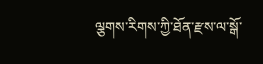ལྕགས་རིགས་ཀྱི་ཐོན་རྫས་ལ་སྒོ་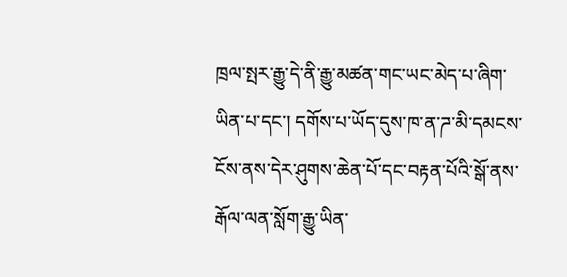ཁྲལ་སྤར་རྒྱུ་དེ་ནི་རྒྱུ་མཚན་གང་ཡང་མེད་པ་ཞིག་ཡིན་པ་དང་། དགོས་པ་ཡོད་དུས་ཁ་ན་ཌ་མི་དམངས་ངོས་ནས་དེར་ཤུགས་ཆེན་པོ་དང་བརྟན་པོའི་སྒོ་ནས་རྒོལ་ལན་སློག་རྒྱུ་ཡིན་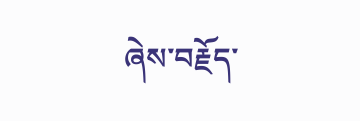ཞེས་བརྗོད་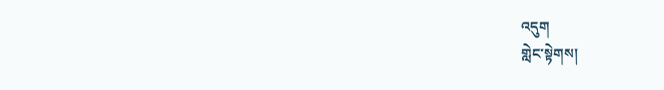འདུག
གླེང་སྟེགས།